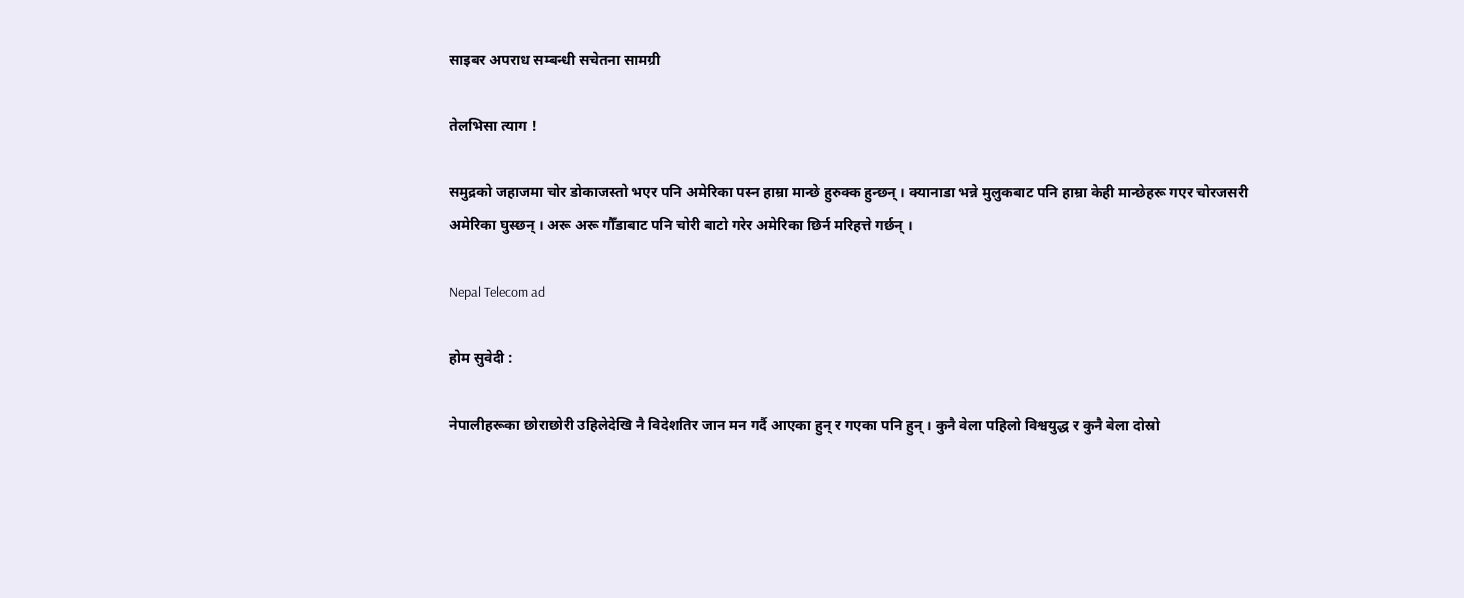साइबर अपराध सम्बन्धी सचेतना सामग्री

तेलभिसा त्याग !

समुद्रको जहाजमा चोर डोकाजस्तो भएर पनि अमेरिका पस्न हाम्रा मान्छे हुरुक्क हुन्छन् । क्यानाडा भन्ने मुलुकबाट पनि हाम्रा केही मान्छेहरू गएर चोरजसरी अमेरिका घुस्छन् । अरू अरू गौँडाबाट पनि चोरी बाटो गरेर अमेरिका छिर्न मरिहत्ते गर्छन् ।

Nepal Telecom ad

होम सुवेदी :

नेपालीहरूका छोराछोरी उहिलेदेखि नै विदेशतिर जान मन गर्दै आएका हुन् र गएका पनि हुन् । कुनै वेला पहिलो विश्वयुद्ध र कुनै बेला दोस्रो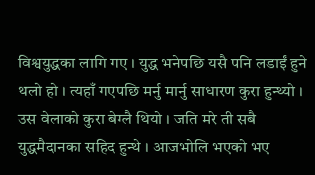विश्वयुद्धका लागि गए । युद्ध भनेपछि यसै पनि लडाईं हुने थलो हो । त्यहाँ गएपछि मर्नु मार्नु साधारण कुरा हुन्थ्यो । उस वेलाको कुरा बेग्लै थियो । जति मरे ती सबै युद्धमैदानका सहिद हुन्थे । आजभोलि भएको भए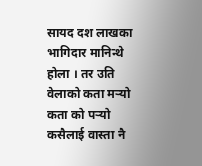सायद दश लाखका भागिदार मानिन्थे होला । तर उति वेलाको कता मर्‍यो कता को पर्‍यो कसैलाई वास्ता नै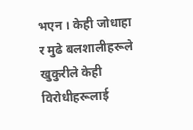भएन । केही जोधाहा र मुढे बलशालीहरूले खुकुरीले केही विरोधीहरूलाई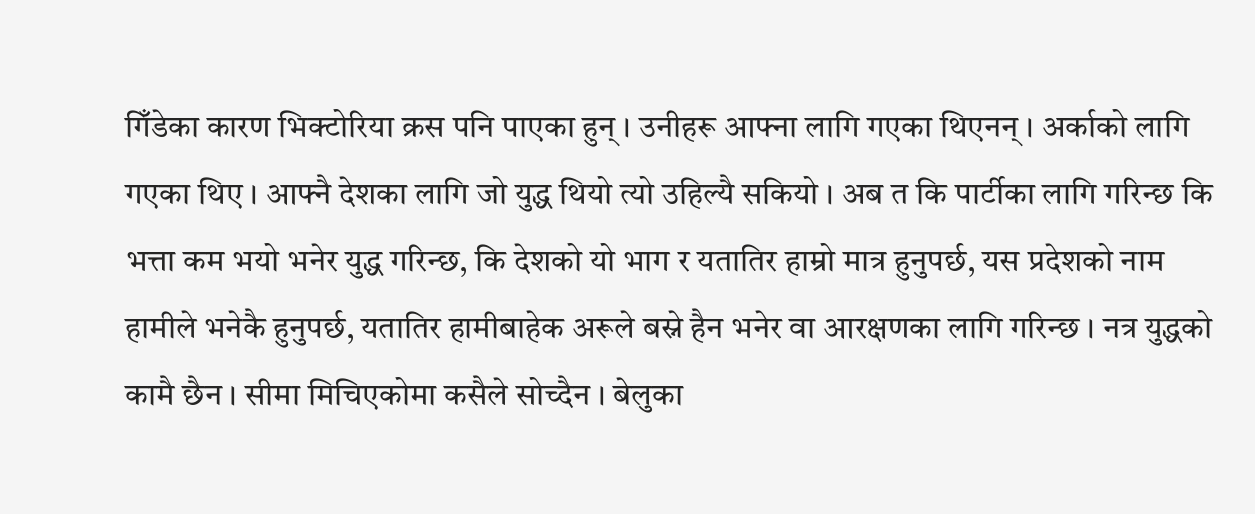गिँडेका कारण भिक्टोरिया क्रस पनि पाएका हुन् । उनीहरू आफ्ना लागि गएका थिएनन् । अर्काको लागि गएका थिए । आफ्नै देशका लागि जो युद्ध थियो त्यो उहिल्यै सकियो । अब त कि पार्टीका लागि गरिन्छ कि भत्ता कम भयो भनेर युद्ध गरिन्छ, कि देशको यो भाग र यतातिर हाम्रो मात्र हुनुपर्छ, यस प्रदेशको नाम हामीले भनेकै हुनुपर्छ, यतातिर हामीबाहेक अरूले बस्ने हैन भनेर वा आरक्षणका लागि गरिन्छ । नत्र युद्धको कामै छैन । सीमा मिचिएकोमा कसैले सोच्दैन । बेलुका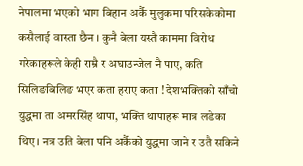नेपालमा भएको भाग बिहान अर्कै मुलुकमा परिसकेकोमा कसैलाई वास्ता छैन । कुनै बेला यस्तै काममा विरोध गरेकाहरूले केही राम्रै र अघाउन्जेल नै पाए, कति सिलिङबिलिङ भएर कता हराए कता ! देशभक्तिको साँचो युद्धमा ता अमरसिंह थापा, भक्ति थापाहरू मात्र लडेका थिए। नत्र उति बेला पनि अर्कैको युद्धमा जाने र उतै सकिने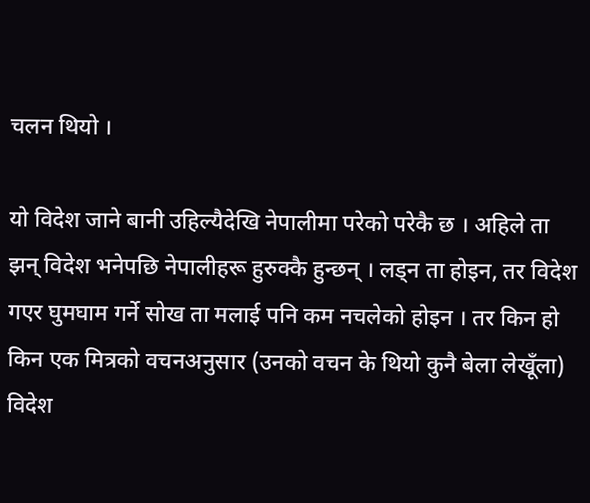चलन थियो ।

यो विदेश जाने बानी उहिल्यैदेखि नेपालीमा परेको परेकै छ । अहिले ता झन् विदेश भनेपछि नेपालीहरू हुरुक्कै हुन्छन् । लड्न ता होइन, तर विदेश गएर घुमघाम गर्ने सोख ता मलाई पनि कम नचलेको होइन । तर किन हो किन एक मित्रको वचनअनुसार (उनको वचन के थियो कुनै बेला लेखूँला) विदेश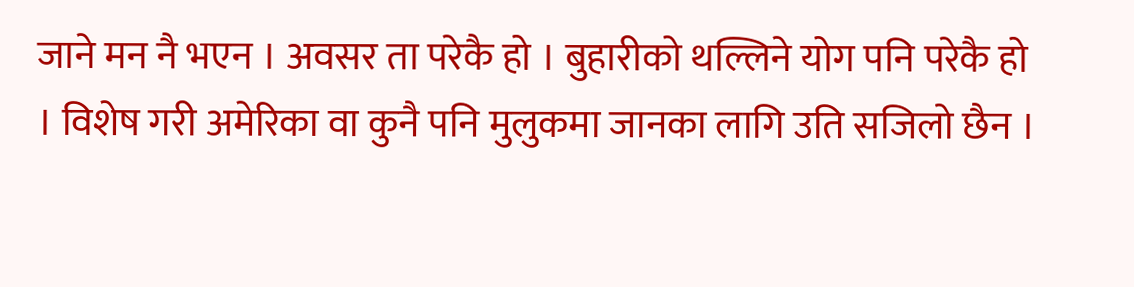जाने मन नै भएन । अवसर ता परेकै हो । बुहारीको थल्लिने योग पनि परेकै हो । विशेष गरी अमेरिका वा कुनै पनि मुलुकमा जानका लागि उति सजिलो छैन ।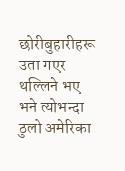छोरीबुहारीहरू उता गएर थल्लिने भए भने त्योभन्दा ठुलो अमेरिका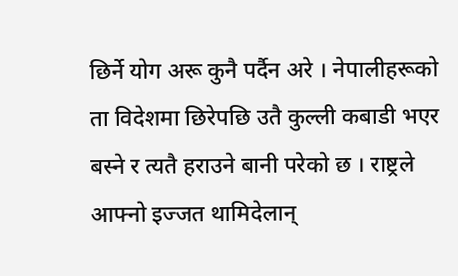छिर्ने योग अरू कुनै पर्दैन अरे । नेपालीहरूको ता विदेशमा छिरेपछि उतै कुल्ली कबाडी भएर बस्ने र त्यतै हराउने बानी परेको छ । राष्ट्रले आफ्नो इज्जत थामिदेलान्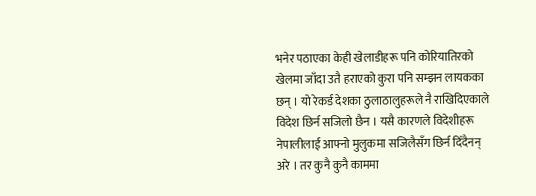भनेर पठाएका केही खेलाडीहरू पनि कोरियातिरको खेलमा जाँदा उतै हराएको कुरा पनि सम्झन लायकका छन् । यो रेकर्ड देशका ठुलाठालुहरूले नै राखिदिएकाले विदेश छिर्न सजिलो छैन । यसै कारणले विदेशीहरू नेपालीलाई आफ्नो मुलुकमा सजिलैसँग छिर्न दिँदैनन् अरे । तर कुनै कुनै काममा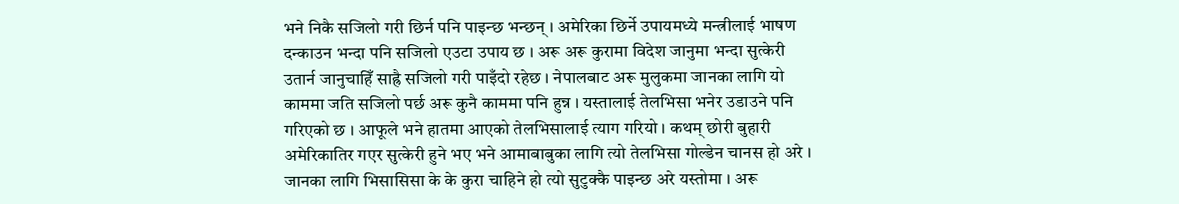भने निकै सजिलो गरी छिर्न पनि पाइन्छ भन्छन् । अमेरिका छिर्ने उपायमध्ये मन्त्रीलाई भाषण दन्काउन भन्दा पनि सजिलो एउटा उपाय छ । अरू अरू कुरामा विदेश जानुमा भन्दा सुत्केरी उतार्न जानुचाहिँ साह्रै सजिलो गरी पाइँदो रहेछ । नेपालबाट अरू मुलुकमा जानका लागि यो काममा जति सजिलो पर्छ अरू कुनै काममा पनि हुन्न । यस्तालाई तेलभिसा भनेर उडाउने पनि गरिएको छ । आफूले भने हातमा आएको तेलभिसालाई त्याग गरियो । कथम् छोरी बुहारी अमेरिकातिर गएर सुत्केरी हुने भए भने आमाबाबुका लागि त्यो तेलभिसा गोल्डेन चानस हो अरे । जानका लागि भिसासिसा के के कुरा चाहिने हो त्यो सुटुक्कै पाइन्छ अरे यस्तोमा । अरू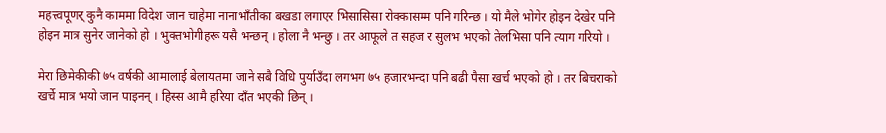महत्त्वपूणर् कुनै काममा विदेश जान चाहेमा नानाभाँतीका बखडा लगाएर भिसासिसा रोक्कासम्म पनि गरिन्छ । यो मैले भोगेर होइन देखेर पनि होइन मात्र सुनेर जानेको हो । भुक्तभोगीहरू यसै भन्छन् । होला नै भन्छु । तर आफूले त सहज र सुलभ भएको तेलभिसा पनि त्याग गरियो ।

मेरा छिमेकीकी ७५ वर्षकी आमालाई बेलायतमा जाने सबै विधि पुर्याउँदा लगभग ७५ हजारभन्दा पनि बढी पैसा खर्च भएको हो । तर बिचराको खर्चे मात्र भयो जान पाइनन् । हिस्स आमै हरिया दाँत भएकी छिन् ।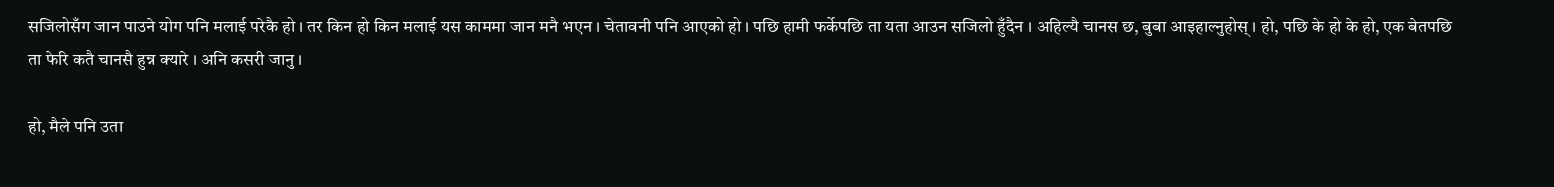सजिलोसँग जान पाउने योग पनि मलाई परेकै हो । तर किन हो किन मलाई यस काममा जान मनै भएन । चेतावनी पनि आएको हो । पछि हामी फर्केपछि ता यता आउन सजिलो हुँदैन । अहिल्यै चानस छ, बुबा आइहाल्नुहोस् । हो, पछि के हो के हो, एक बेतपछि ता फेरि कतै चानसै हुन्न क्यारे । अनि कसरी जानु ।

हो, मैले पनि उता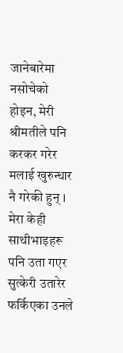जानेबारेमा नसोचेको होइन, मेरी श्रीमतीले पनि करकर गरेर मलाई खुरुन्धार नै गरेकी हुन् । मेरा केही साथीभाइहरू पनि उता गएर सुत्केरी उतारेर फर्किएका उनले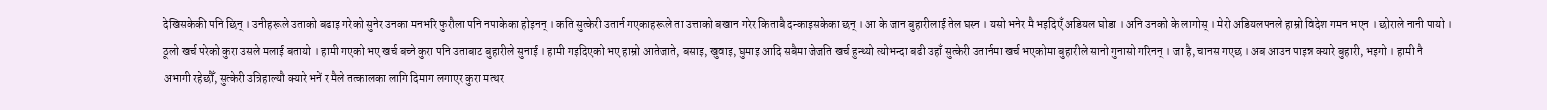देखिसकेकी पनि छिन् । उनीहरूले उताको बढाइ गरेको सुनेर उनका मनभरि फुरौला पनि नपाकेका होइनन् । कति सुत्केरी उतार्न गएकाहरूले ता उत्ताको बखान गरेर किताबै दन्काइसकेका छन् । आ के जान बुहारीलाई तेल घस्न । यसो भनेर मै भइदिएँ अडियल घोडा । अनि उनको के लागोस् । मेरो अडियलपनले हाम्रो विदेश गमन भएन । छोराले नानी पायो । ठूलो खर्च परेको कुरा उसले मलाई बतायो । हामी गएको भए खर्च बच्ने कुरा पनि उताबाट बुहारीले सुनाई । हामी गइदिएको भए हाम्रो आतेजाते, बसाइ, खुवाइ, घुमाइ आदि सबैमा जेजति खर्च हुन्थ्यो त्योभन्दा बढी उहाँ सुत्केरी उतार्नमा खर्च भएकोमा बुहारीले सानो गुनासो गरिनन् । जा है, चानस गएछ । अब आउन पाइन्न क्यारे बुहारी, भइगो । हामी नै अभागी रहेछौँ, सुत्केरी उत्रिहाल्यौ क्यारे भनें र मैले तत्कालका लागि दिमाग लगाएर कुरा मत्थर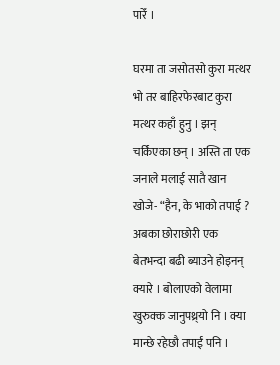पारेँ ।

घरमा ता जसोतसो कुरा मत्थर भो तर बाहिरफेरबाट कुरा मत्थर कहाँ हुनु । झन् चर्किएका छन् । अस्ति ता एक जनाले मलाई सातै खान खोजे- “हैन, के भाको तपाई ? अबका छोराछोरी एक बेतभन्दा बढी ब्याउने होइनन् क्यारे । बोलाएको वेलामा खुरुक्क जानुपथ्र्यो नि । क्या मान्छे रहेछौ तपाईं पनि ।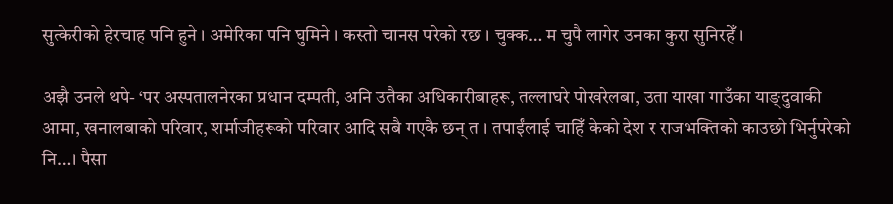सुत्केरीको हेरचाह पनि हुने । अमेरिका पनि घुमिने । कस्तो चानस परेको रछ । चुक्क… म चुपै लागेर उनका कुरा सुनिरहेँ ।

अझै उनले थपे- ‘पर अस्पतालनेरका प्रधान दम्पती, अनि उतैका अधिकारीबाहरू, तल्लाघरे पोखरेलबा, उता याखा गाउँका याङ्दुवाकी आमा, खनालबाको परिवार, शर्माजीहरूको परिवार आदि सबै गएकै छन् त । तपाईंलाई चाहिँ केको देश र राजभक्तिको काउछो भिर्नुपरेको नि…। पैसा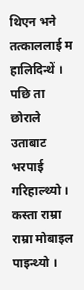थिएन भने तत्काललाई म हालिदिन्थें । पछि ता छोराले उताबाट भरपाई गरिहाल्थ्यो । कस्ता राम्रा राम्रा मोबाइल पाइन्थ्यो ।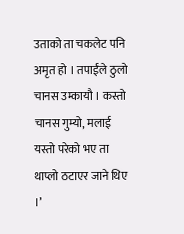उताको ता चकलेट पनि अमृत हो । तपाईंले ठुलो चानस उम्कायौ । कस्तो चानस गुम्यो, मलाई यस्तो परेको भए ता थाप्लो ठटाएर जाने थिए ।’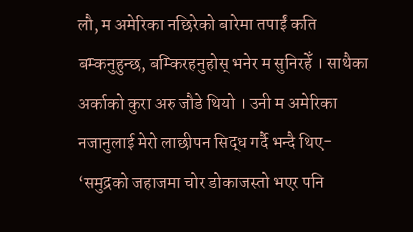लौ, म अमेरिका नछिरेको बारेमा तपाईं कति बम्कनुहुन्छ, बम्किरहनुहोस् भनेर म सुनिरहेँ । साथैका अर्काको कुरा अरु जौडे थियो । उनी म अमेरिका नजानुलाई मेरो लाछीपन सिद्ध गर्दै भन्दै थिए- ‘समुद्रको जहाजमा चोर डोकाजस्तो भएर पनि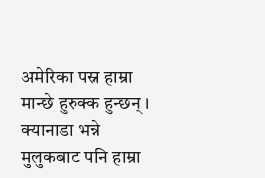अमेरिका पस्न हाम्रा मान्छे हुरुक्क हुन्छन् । क्यानाडा भन्ने मुलुकबाट पनि हाम्रा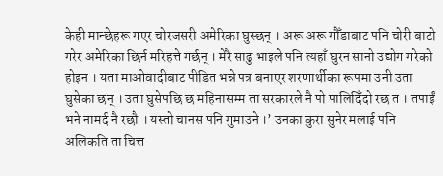केही मान्छेहरू गएर चोरजसरी अमेरिका घुस्छन् । अरू अरू गौँडाबाट पनि चोरी बाटो गरेर अमेरिका छिर्न मरिहत्ते गर्छन् । मेरै साढु भाइले पनि त्यहाँ घुरन सानो उद्योग गरेको होइन । यता माओवादीबाट पीडित भन्ने पत्र बनाएर शरणार्थीका रूपमा उनी उता घुसेका छन् । उता घुसेपछि छ महिनासम्म ता सरकारले नै पो पालिदिँदो रछ त । तपाईं भने नामर्द नै रछौ । यस्तो चानस पनि गुमाउने ।’ उनका कुरा सुनेर मलाई पनि अलिकति ता चित्त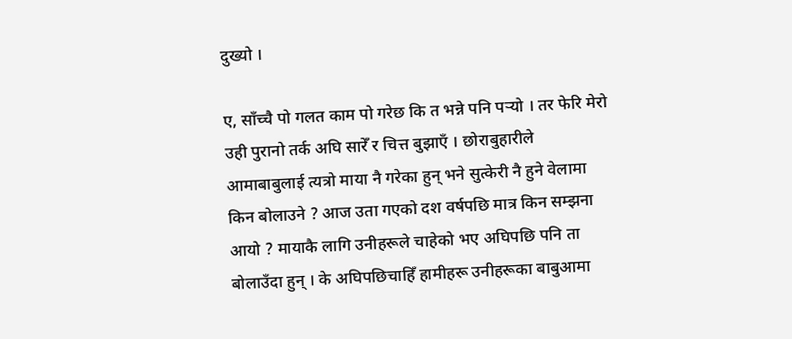दुख्यो ।

ए, साँच्चै पो गलत काम पो गरेछ कि त भन्ने पनि पर्‍यो । तर फेरि मेरो उही पुरानो तर्क अघि सारेँ र चित्त बुझाएँ । छोराबुहारीले आमाबाबुलाई त्यत्रो माया नै गरेका हुन् भने सुत्केरी नै हुने वेलामा किन बोलाउने ? आज उता गएको दश वर्षपछि मात्र किन सम्झना आयो ? मायाकै लागि उनीहरूले चाहेको भए अघिपछि पनि ता बोलाउँदा हुन् । के अघिपछिचाहिँ हामीहरू उनीहरूका बाबुआमा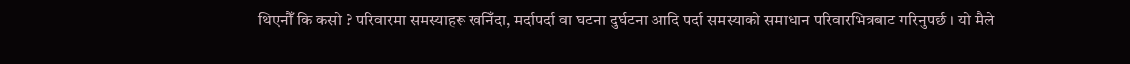थिएनौँ कि कसो ? परिवारमा समस्याहरू खनिँदा, मर्दापर्दा वा घटना दुर्घटना आदि पर्दा समस्याको समाधान परिवारभित्रबाट गरिनुपर्छ । यो मैले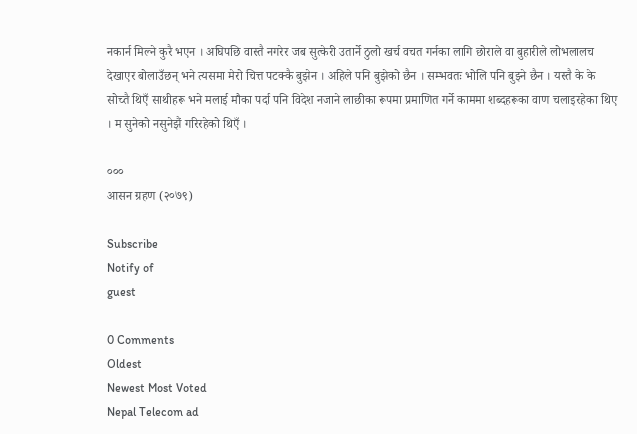नकार्न मिल्ने कुरै भएन । अघिपछि वास्तै नगरेर जब सुत्केरी उतार्ने ठुलो खर्च वचत गर्नका लागि छोराले वा बुहारीले लोभलालच देखाएर बोलाउँछन् भने त्यसमा मेरो चित्त पटक्कै बुझेन । अहिले पनि बुझेको छैन । सम्भवतः भोलि पनि बुझ्ने छैन । यस्तै के के सोच्तै थिएँ साथीहरू भने मलाई मौका पर्दा पनि विदेश नजाने लाछीका रूपमा प्रमाणित गर्ने काममा शब्दहरूका वाण चलाइरहेका थिए । म सुनेको नसुनेझैं गरिरहेको थिएँ ।

०००
आसन ग्रहण (२०७९)

Subscribe
Notify of
guest

0 Comments
Oldest
Newest Most Voted
Nepal Telecom ad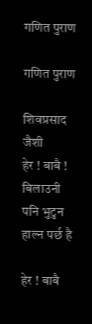गणित पुराण

गणित पुराण

शिवप्रसाद जैशी
हेर ! बाबै ! बिलाउनी पनि भुटुन हाल्न पर्छ है

हेर ! बाबै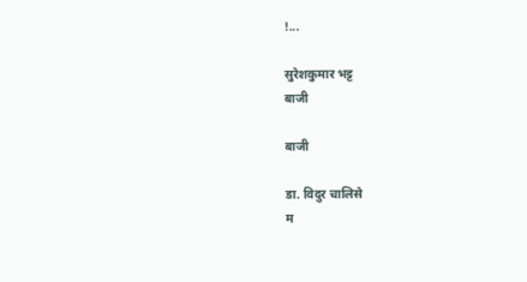!...

सुरेशकुमार भट्ट
बाजी

बाजी

डा. विदुर चालिसे
म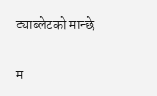ट्याब्लेटको मान्छे

म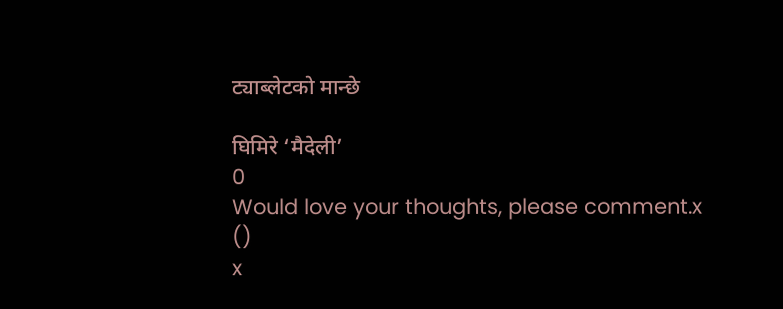ट्याब्लेटको मान्छे

घिमिरे ‘मैदेली’
0
Would love your thoughts, please comment.x
()
x